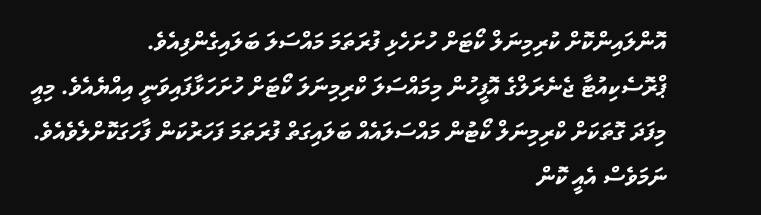އޮންލައިންކޮށް ކުރިމިނަލް ކޯޓަށް ހުށަހެޅި ފުރަތަމަ މައްސަލަ ބަލައިގެންފިއެވެ.
ޕްރޮސެކިއުޓާ ޖެނެރަލްގެ އޮފީހުން މިމައްސަލަ ކްރިމިނަލަ ކޯޓަށް ހުށަހަޅާފައިވަނީ އިއްޔެއެވެ. މިއީ މިފަދަ ގޮތަކަށް ކްރިމިނަލް ކޯޓުން މައްސަލައެއް ބަލައިގަތް ފުރަތަމަ ފަހަރުކަން ފާހަގަކޮށްލެވެއެވެ. ނަމަވެސް އެއީ ކޮން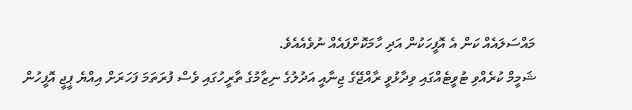މައްސަލައެއް ކަން އެ އޮފީހަކުން އަދި ހާމަކޮށްފައެއް ނުވެއެއެވެ.
ޝަމީމް ކުރެއްވި ޓުވީޓެއްގައި ވިދާޅުވީ ރާއްޖޭގެ ޖިނާއީ އަދުލުގެ ނިޒާމުގެ ތާރީހުގައި ވެސް ފުރަތަމަ ފަހަރަށް އިއްޔެ ޕީޖީ އޮފީހުން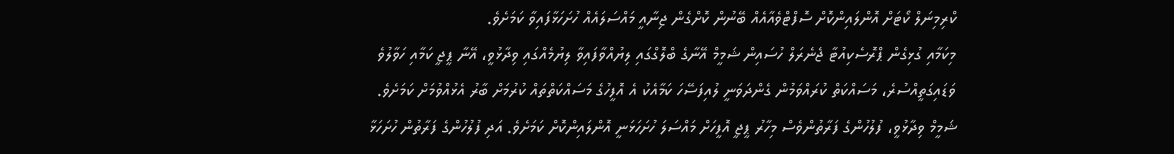ކްރިމިނަލް ކޯޓަށް އޮންލައިންކޮށް ސޮފްޓްވެއާއެއް ބޭނުން ކޮށްގެން ޖިނާއީ މައްސަލައެއް ހުށަހަޅާފައިވާ ކަމަށެވެ.
މިކަމާއި ގުޅިގެން ޕްރޮސެކިއުޓާ ޖެނެރަލް ހުސައިން ޝަމީމް އޭނާގެ ބްލޮގްގައި ލިޔުއްވާފައިވާ ލިޔުމެއްގައި ވިދާޅުވީ، އޭނާ ޕީޖީ ކަމާއި ހަވާލުވެ ވަޑައިގަތީއްސުރެ، މަސައްކަތް ކުރައްވަމުން ގެންދަވަނީ ލުއިފަސޭހަ ކަމާއެކު އެ އޮފީހުގެ މަސައްކަތްތައް ކުރުމަށް ބާރު އެޅުއްވުމަށް ކަމަށެވެ.
ޝަމީމް ވިދާޅުވީ، ފުލުހުންގެ ފަރާތުންވެސް މިހާރު ޕީޖީ އޮފީހަށް މައްސަލަ ހުށަހަޅަނީ އޮންލައިންކޮށް ކަމަށެވެ. އަދި ފުލުހުންގެ ފަރާތުން ހުށަހަޅާ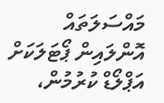މައްސަލަތައް އޮންލައިން ޕޯޓަލަކަށް އަޕްލޯޑް ކުރުމުން،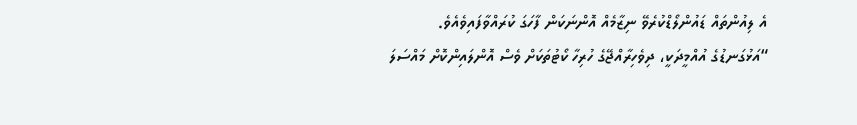އެ ލިއުންތައް ޑައުންލޯޑްކުރެވޭ ނިޒާމެއް އޮންނަކަން ފާހަގަ ކުރައްވާފައިވެއެވެ.
“އަޅުގަނޑުގެ އުއްމީދަކީ، ދިވެހިރާއްޖޭގެ ހުރިހާ ކޯޓުތަކަށް ވެސް އޮންލައިންކޮށް މައްސަލަ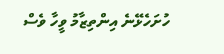ހުށަހެޅޭނެ އިންތިޒާމު ވީހާ ވެސް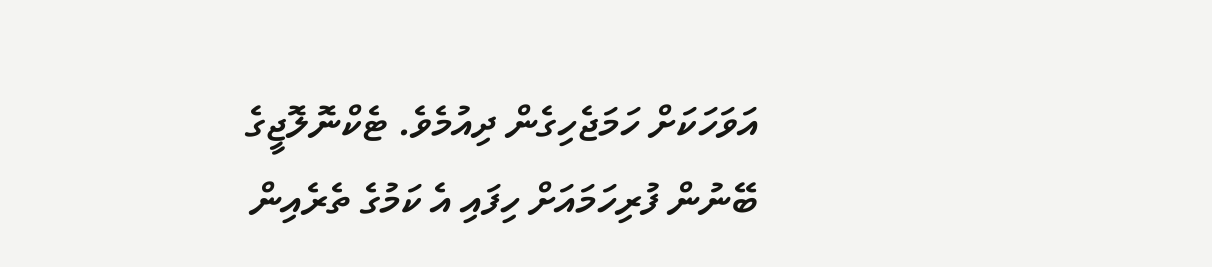އަވަހަކަށް ހަމަޖެހިގެން ދިއުމެވެ. ޓެކްނޮލޮޖީގެ ބޭނުން ފުރިހަމައަށް ހިފައި އެ ކަމުގެ ތެރެއިން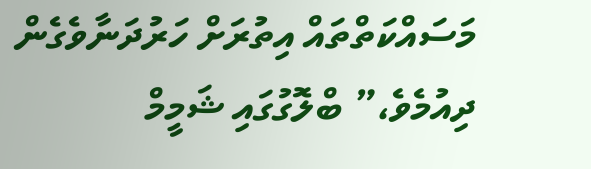މަސައްކަތްތައް އިތުރަށް ހަރުދަނާވެގެން ދިއުމެވެ،” ބްލޮގުގައި ޝަމީމް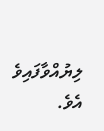ލިޔުއްވާފައިވެ އެވެ.